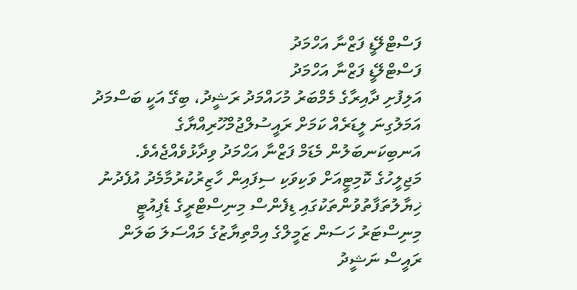ފަސްޓްލޭޑީ ފަޒްނާ އަހްމަދު
ފަސްޓްލޭޑީ ފަޒްނާ އަހްމަދު
އަލިފުށި ދާއިރާގެ މެމްބަރު މުހައްމަދު ރަޝީދު، ބިގޭ އަކީ ބަސްމަދު އަމަލުގިނަ ލީޑަރެއް ކަމަށް ރައީސުލްޖުމްހޫރިއްޔާގެ އަނބިކަނބަލުން މެޑަމް ފަޒްނާ އަޙްމަދު ވިދާޅުވެއްޖެއެވެ.
މަޖިލީހުގެ ކޮމިޓީއަށް ވަކިވަކި ސިފައިން ހާޒިރުކުރުމާމެދު އުފެދުނު ޚިޔާލުތަފާތުވުންތަކުގައި ޑިފެންސް މިނިސްޓްރީގެ ޑެޕިއުޓީ މިނިސްޓަރު ހަސަން ޒަމީލްގެ އިމްތިޔާޒުގެ މައްސަލަ ބަލަން ރައީސް ނަޝީދު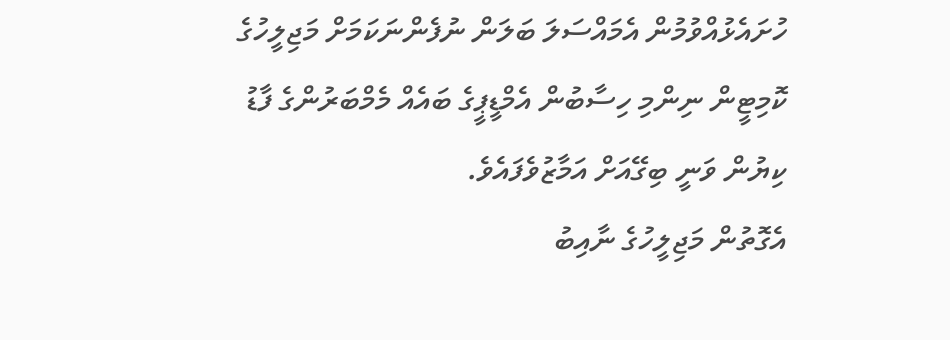ހުށައެޅުއްވުމުން އެމައްސަލަ ބަލަން ނުފެންނަކަމަށް މަޖިލީހުގެ ކޮމިޓީން ނިންމި ހިސާބުން އެމްޑީޕީގެ ބައެއް މެމްބަރުންގެ ފާޑު ކިޔުން ވަނީ ބިގޭއަށް އަމާޒުވެފައެވެ.
އެގޮތުން މަޖިލީހުގެ ނާއިބު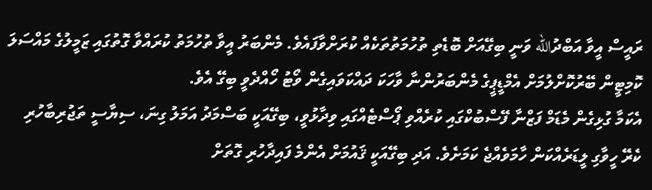ރައީސް އީވާ އަބްދުالله ވަނީ ބިގޭއަށް ބޮޑެތި ތުހުމަތުތަކެއް ކުރަށްވާފައެވެ. މެންބަރު އީވާ ތުހުމަތު ކުރައްވާ ގޮތުގައި ޒަމީލުގެ މައްސަލަ ކޮމިޓީން ބޭރުކޮށްލުމަށް އެމްޑީޕީގެ މެންބަރުންނާ ވާހަކަ ދައްކަވައިގެން ވޯޓު ހޯއްދެވީ ބިގޭ އެވެ.
އެކަމާ ގުޅިގެން މެޑަމް ފަޒްނާ ފޭސްބުކްގައި ކުރެއްވި ޕޯސްޓެއްގައި ވިދާޅުވީ، ބިގޭއަކީ ބަސްމަދު އަމަލު ގިނަ، ސިޔާސީ ތަޖުރިބާހުރި ކެރޭ ހީވާގި ލީޑަރެއްކަން ހާމަވެއްޖެ ކަމަށެވެ. އަދި ބިގޭއަކީ ޤައުމަށް އެންމެ ފައިދާހުރި ގޮތަށް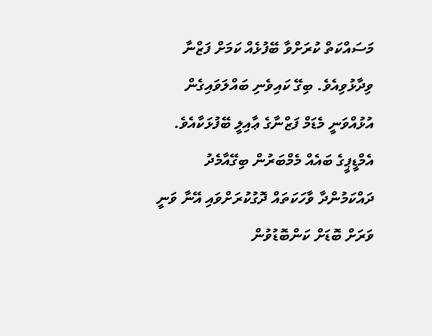މަސައްކަތް ކުރަށްވާ ބޭފުޅެއް ކަމަށް ފަޒްނާ ވިދާޅުވިއެވެ. ބިގޭ ކައިވެނި ބައްލަވައިގެން އުޅުއްވަނީ މެޑަމް ފަޒްނާގެ ޢާއިލީ ބޭފުޅަކާއެވެ.
އެމްޑީޕީގެ ބައެއް މެމްބަރުން ބިގޭއާމެދު ދައްކަމުންދާ ވާހަކަތައް ދޮގުކުރަށްވައި އޭނާ ވަނީ ވަރަށް ބޮޑަށް ކަންބޮޑުވުން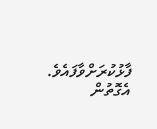ފާޅުކުރަށްވާފައެވެ. އެގޮތުން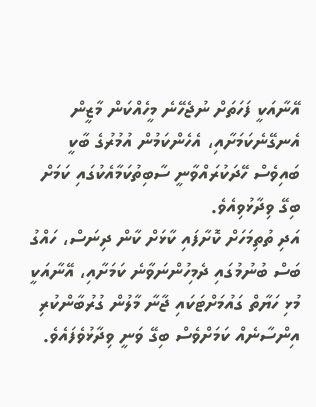އޭނާއަކީ ފަހަތަށް ނުޖެހޭނެ މީހެއްކަން މާޒީން އެނގޭނެކަމަށާއި، އެހެންކަމުން އުމުރުގެ ބާކީ ބައިވެސް ހޭދަކުރައްވާނީ ސާބިތުކަމާއެކުގައި ކަމަށް ބިގޭ ވިދާޅުވިއެވެ.
އަދި ތުތިމަހަށް ކޮށާފައި ކާޅަށް ކާން ދިނަސް، ހައްގު ބަސް ބުނުމުގައި ދެމިހުންނަވާނެ ކަމަށާއި، އޭނާއަކީ މުޅި ހަޔާތް ގައުމަށްޓަކައި ޖާނާ މާލުން ގުރުބާންކުރި އިންސާނެއް ކަމަށްވެސް ބިގޭ ވަނީ ވިދާޅުވެފައެވެ.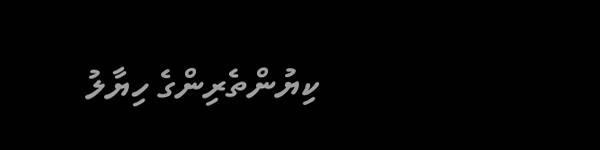ކިޔުންތެރިންގެ ހިޔާލު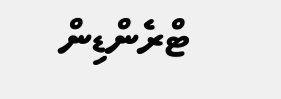ޓްރެންޑިން